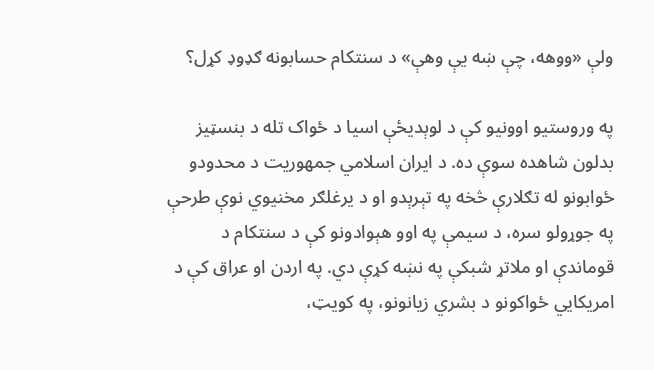ولې «ووهه، چې ښه یې وهې» د سنتکام حسابونه ګډوډ کړل؟

په وروستیو اوونیو کې د لوېدیځې اسیا د ځواک تله د بنسټیز بدلون شاهده سوې ده. د ایران اسلامي جمهوریت د محدودو ځوابونو له تګلارې څخه په تېرېدو او د یرغلګر مخنیوي نوې طرحې په جوړولو سره، د سیمې په اوو هېوادونو کې د سنتکام د قوماندې او ملاتړ شبکې په نښه کړې دي. په اردن او عراق کې د امریکایي ځواکونو د بشري زیانونو، په کویټ،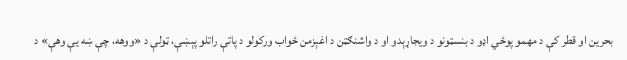بحرین او قطر کې د مهمو پوځي اډو د بنسټونو د ویجاړېدو او د واشنګټن د اغېزمن ځواب ورکولو د پاتې راتلو پېښې، ټولې د «ووهه، چې ښه یې وهې» د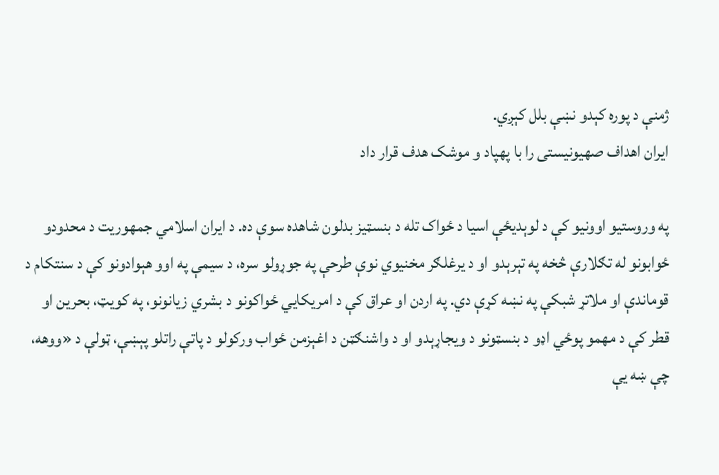ژمنې د پوره کېدو نښې بلل کېږي.
ایران اهداف صهیونیستی را با پهپاد و موشک هدف قرار داد

په وروستیو اوونیو کې د لوېدیځې اسیا د ځواک تله د بنسټیز بدلون شاهده سوې ده. د ایران اسلامي جمهوریت د محدودو ځوابونو له تګلارې څخه په تېرېدو او د یرغلګر مخنیوي نوې طرحې په جوړولو سره، د سیمې په اوو هېوادونو کې د سنتکام د قوماندې او ملاتړ شبکې په نښه کړې دي. په اردن او عراق کې د امریکایي ځواکونو د بشري زیانونو، په کویټ، بحرین او قطر کې د مهمو پوځي اډو د بنسټونو د ویجاړېدو او د واشنګټن د اغېزمن ځواب ورکولو د پاتې راتلو پېښې، ټولې د «ووهه، چې ښه یې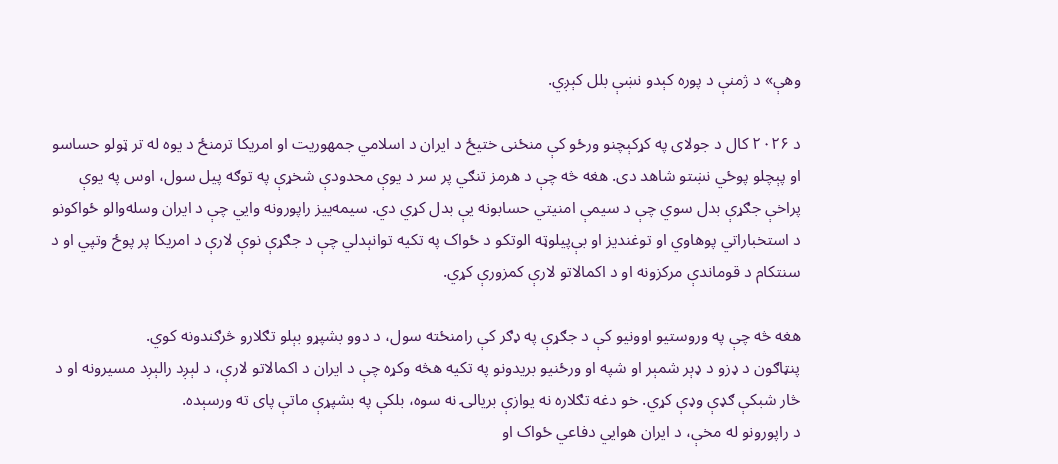وهې» د ژمنې د پوره کېدو نښې بلل کېږي.

د ۲۰۲۶ کال د جولای په کړکېچنو ورځو کې منځنی ختیځ د ایران د اسلامي جمهوریت او امریکا ترمنځ د یوه له تر ټولو حساسو او پېچلو پوځي نښتو شاهد دی. هغه څه چې د هرمز تنګي پر سر د یوې محدودې شخړې په توګه پیل سول، اوس په یوې پراخې جګړې بدل سوي چې د سیمې امنیتي حسابونه یې بدل کړي دي. سیمه‌ییز راپورونه وایي چې د ایران وسله‌والو ځواکونو د استخباراتي پوهاوي او توغندیز او بې‌پیلوټه الوتکو د ځواک په تکیه توانېدلي چې د جګړې نوې لارې د امریکا پر پوځ وتپي او د سنتکام د قوماندې مرکزونه او د اکمالاتو لارې کمزورې کړي.

هغه څه چې په وروستیو اوونیو کې د جګړې په ډګر کې رامنځته سول، د دوو بشپړو بېلو تګلارو څرګندونه کوي.
پنټاګون د ډزو د ډېر شمېر او شپه او ورځنیو بریدونو په تکیه هڅه وکړه چې د ایران د اکمالاتو لارې، د لېږد رالېږد مسیرونه او د څار شبکې ګډې وډې کړي. خو دغه تګلاره نه یوازې بریالۍ نه سوه، بلکې په بشپړې ماتې پای ته ورسېده.
د راپورونو له مخې، د ایران هوايي دفاعي ځواک او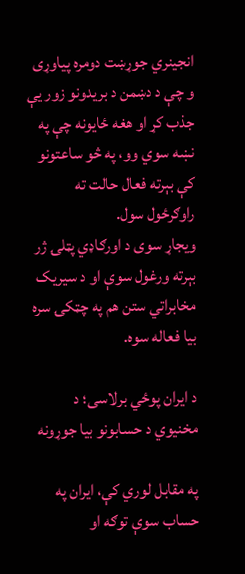انجینري جوړښت دومره پیاوړی و چې د دښمن د بریدونو زور یې جذب کړ او هغه ځایونه چې په نښه سوي وو، په څو ساعتونو کې بېرته فعال حالت ته راوګرځول سول.
ویجاړ سوی د اورګاډي پټلۍ ژر بېرته ورغول سوې او د سیریک مخابراتي ستن هم په چټکۍ سره بیا فعاله سوه.

د ایران پوځي برلاسی؛ د مخنیوي د حسابونو بیا جوړونه

په مقابل لوري کې، ایران په حساب سوې توګه او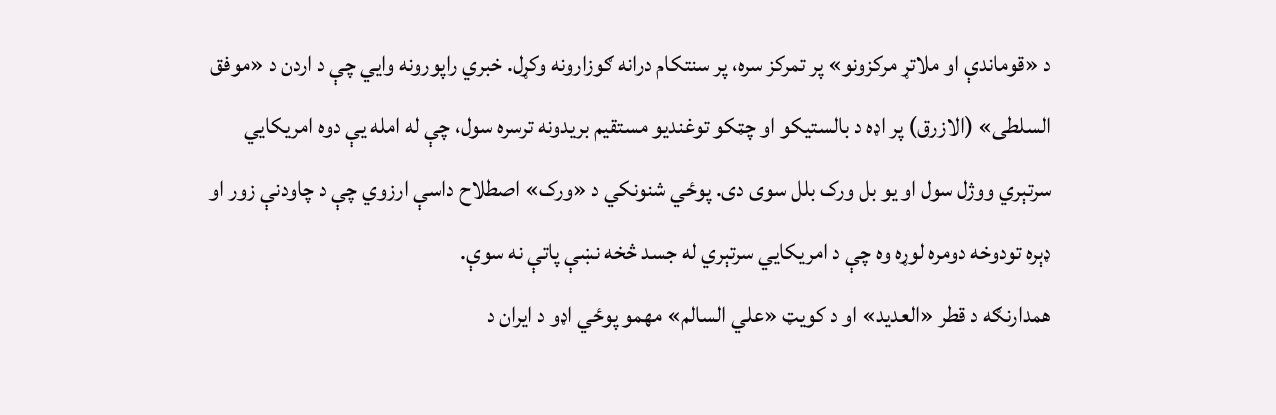د «قوماندې او ملاتړ مرکزونو» پر تمرکز سره، پر سنتکام درانه ګوزارونه وکړل. خبري راپورونه وایي چې د اردن د «موفق السلطی» (الازرق) پر اډه د بالستیکو او چټکو توغندیو مستقیم بریدونه ترسره سول، چې له امله یې دوه امریکایي سرتېري ووژل سول او یو بل ورک بلل سوی دی. پوځي شنونکي د «ورک» اصطلاح داسې ارزوي چې د چاودنې زور او ډېره تودوخه دومره لوړه وه چې د امریکایي سرتېري له جسد څخه نښې پاتې نه سوې.
همدارنګه د قطر «العدید» او د کویټ «علي السالم» مهمو پوځي اډو د ایران د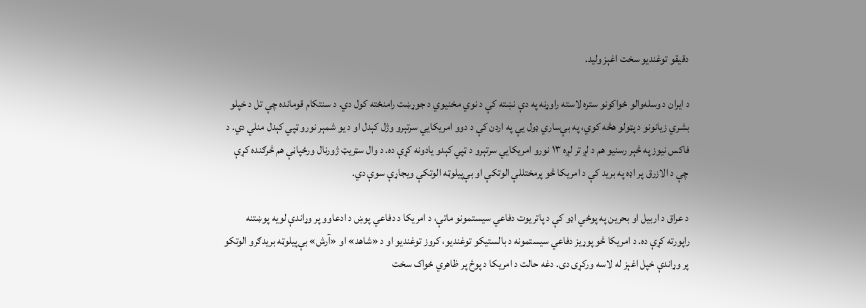دقیقو توغندیو سخت اغېز ولید.

د ایران د وسله‌والو ځواکونو ستره لاسته راوړنه په دې نښته کې د نوي مخنیوي د جوړښت رامنځته کول دي. د سنتکام قومانده چې تل د خپلو بشري زیانونو د پټولو هڅه کوي، په بې‌ساري ډول یې په اردن کې د دوو امریکایي سرتېرو وژل کېدل او د یو شمېر نورو ټپي کېدل منلي دي. د فاکس نیوز په څېر رسنیو هم د لږ تر لږه ۱۳ نورو امریکایي سرتېرو د ټپي کېدو یادونه کړې ده. د وال سټریټ ژورنال ورځپاڼې هم څرګنده کړې چې د الازرق پر اډه په برید کې د امریکا څو پرمختللې الوتکې او بې‌پیلوټه الوتکې ویجاړې سوې دي.

د عراق د اربیل او بحرین په پوځي اډو کې د پاتریوت دفاعي سیستمونو ماتې، د امریکا د دفاعي پوښ د ادعاوو پر وړاندې لویه پوښتنه راپورته کړې ده. د امریکا څو پوړیز دفاعي سیستمونه د بالستیکو توغندیو، کروز توغندیو او د «شاهد» او «آرش» بې‌پیلوټه بریدګرو الوتکو پر وړاندې خپل اغېز له لاسه ورکړی دی. دغه حالت د امریکا د پوځ پر ظاهري ځواک سخت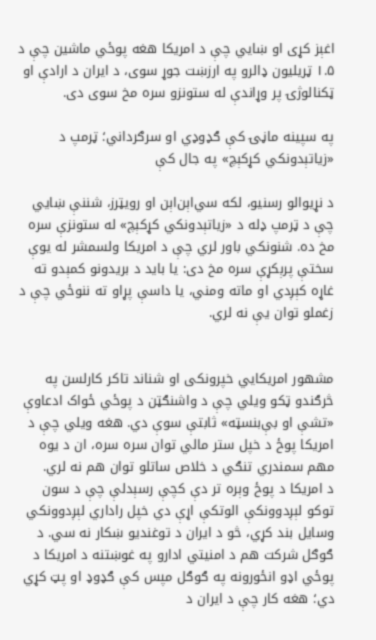اغېز کړی او ښايي چې د امریکا هغه پوځي ماشین چې د ۱.۵ ټریلیون ډالرو په ارزښت جوړ سوی، د ایران د ارادې او ټکنالوژۍ پر وړاندې له ستونزو سره مخ سوی دی.

په سپینه ماڼۍ کې ګډوډي او سرګرداني؛ ټرمپ د «زیاتېدونکي کړکېچ» په جال کې

د نړیوالو رسنیو، لکه سي‌اېن‌اېن او رویټرز، شننې ښايي چې د ټرمپ ډله د «زیاتېدونکي کړکېچ» له ستونزې سره مخ ده. شنونکي باور لري چې د امریکا ولسمشر له یوې سختې پرېکړې سره مخ دی: یا باید د بریدونو کمېدو ته غاړه کېږدي او ماته ومني، یا داسې پړاو ته ننوځي چې د زغملو توان یې نه لري.


مشهور امریکایي خپرونکی او شناند تاکر کارلسن په څرګندو ټکو ویلي چې د واشنګټن د پوځي ځواک ادعاوې «تشې او بې‌بنسټه» ثابتې سوې دي. هغه ویلي چې د امریکا پوځ د خپل ستر مالي توان سره سره، ان د یوه مهم سمندري تنګي د خلاص ساتلو توان هم نه لري.
د امریکا د پوځ وېره تر دې کچې رسېدلې چې د سون توکو لېږدوونکې الوتکې اړې دي خپل راداري لېږدوونکي وسایل بند کړي، څو د ایران د توغندیو ښکار نه سي. د ګوګل شرکت هم د امنیتي ادارو په غوښتنه د امریکا د پوځي اډو انځورونه په ګوګل مپس کې ګډوډ او پټ کړي دي؛ هغه کار چې د ایران د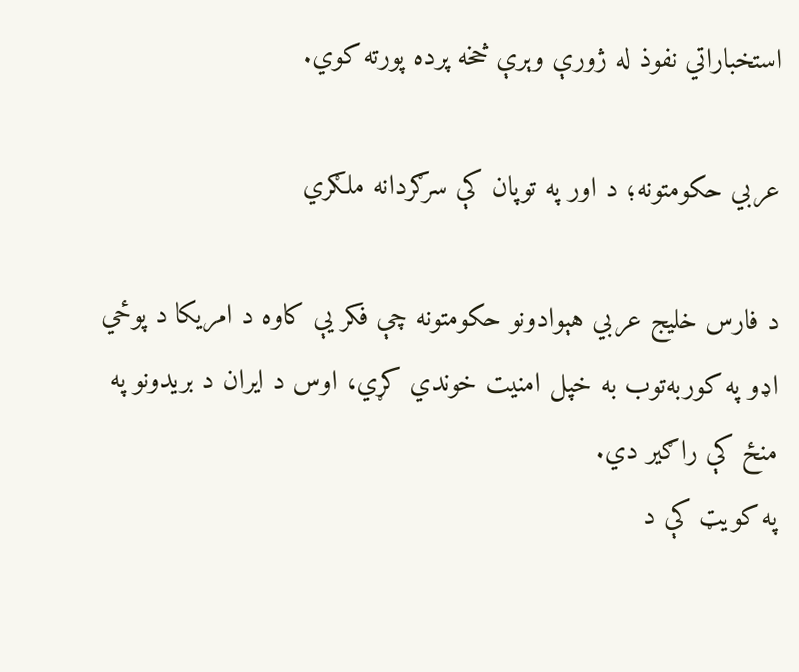استخباراتي نفوذ له ژورې وېرې څخه پرده پورته کوي.

عربي حکومتونه؛ د اور په توپان کې سرګردانه ملګري

د فارس خلیج عربي هېوادونو حکومتونه چې فکر یې کاوه د امریکا د پوځي اډو په کوربه‌توب به خپل امنیت خوندي کړي، اوس د ایران د بریدونو په منځ کې راګیر دي.
په کویټ کې د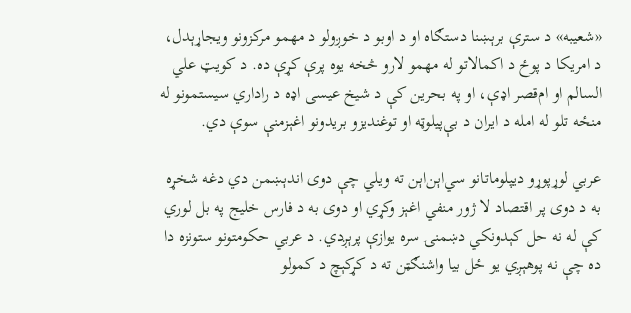«شعیبه» د سترې برېښنا دستګاه او د اوبو د خوږولو د مهمو مرکزونو ویجاړېدل، د امریکا د پوځ د اکمالاتو له مهمو لارو څخه یوه پرې کړې ده. د کویټ علي السالم او ام‌قصر اډې، او په بحرین کې د شیخ عیسی اډه د راداري سیستمونو له منځه تلو له امله د ایران د بې‌پیلوټه او توغندیزو بریدونو اغېزمنې سوې دي.

عربي لوړپوړو دیپلوماتانو سي‌اېن‌اېن ته ویلي چې دوی اندېښمن دي دغه شخړه به د دوی پر اقتصاد لا ژور منفي اغېز وکړي او دوی به د فارس خلیج په بل لوري کې له نه حل کېدونکي دښمنۍ سره یوازې پرېږدي. د عربي حکومتونو ستونزه دا ده چې نه پوهېږي یو ځل بیا واشنګټن ته د کړکېچ د کمولو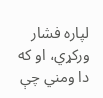لپاره فشار ورکړي، او که دا ومني چې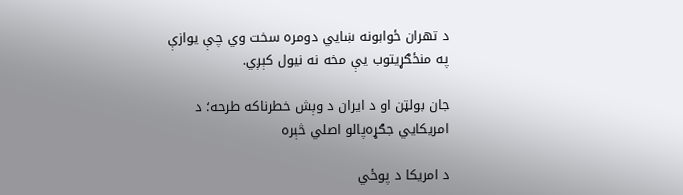د تهران ځوابونه ښايي دومره سخت وي چې یوازې په منځګړیتوب یې مخه نه نیول کېږي.

جان بولټن او د ایران د وېش خطرناکه طرحه؛ د امریکایي جګړه‌پالو اصلي څېره

د امریکا د پوځي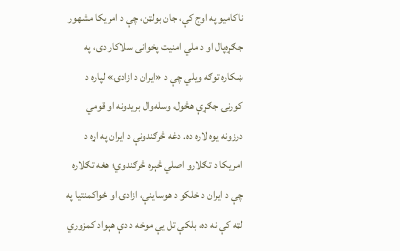ناکامیو په اوج کې، جان بولټن، چې د امریکا مشهور جګړه‌پال او د ملي امنیت پخوانی سلاکار دی، په ښکاره توګه ویلي چې د «ایران د ازادۍ» لپاره د کورنۍ جګړې هڅول، وسله‌وال بریدونه او قومي درزونه یوه لاره ده. دغه څرګندونې د ایران په اړه د امریکا د تګلارو اصلي څېره څرګندوي؛ هغه تګلاره چې د ایران د خلکو د هوساینې، ازادۍ او ځواکمنتیا په لټه کې نه ده، بلکې تل یې موخه د دې هېواد کمزوري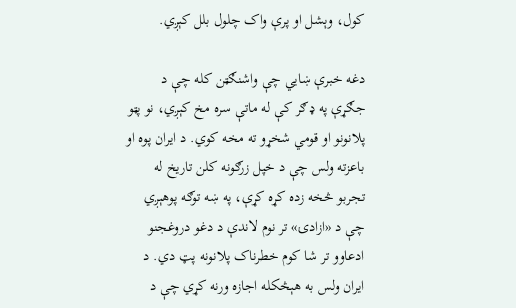کول، وېشل او پرې واک چلول بلل کېږي.

دغه خبرې ښايي چې واشنګټن کله چې د جګړې په ډګر کې له ماتې سره مخ کېږي، نو پټو پلانونو او قومي شخړو ته مخه کوي. د ایران پوه او باعزته ولس چې د خپل زرګونه کلن تاریخ له تجربو څخه زده کړه کړې، په ښه توګه پوهېږي چې د «ازادۍ» تر نوم لاندې د دغو دروغجنو ادعاوو تر شا کوم خطرناک پلانونه پټ دي. د ایران ولس به هېڅکله اجازه ورنه کړي چې د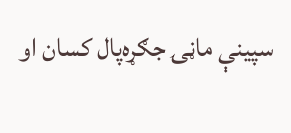سپینې ماڼۍ جګړه‌پال کسان او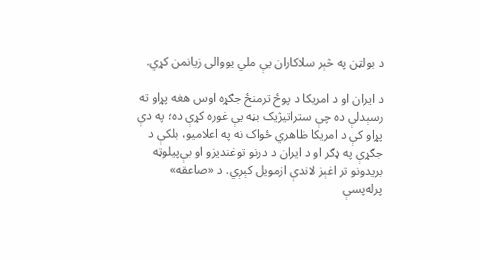د بولټن په څېر سلاکاران یې ملي یووالی زیانمن کړي.

د ایران او د امریکا د پوځ ترمنځ جګړه اوس هغه پړاو ته رسېدلې ده چې ستراتیژیک بڼه یې غوره کړې ده؛ په دې پړاو کې د امریکا ظاهري ځواک نه په اعلامیو، بلکې د جګړې په ډګر او د ایران د درنو توغندیزو او بې‌پیلوټه بریدونو تر اغېز لاندې ازمویل کېږي. د «صاعقه» پرله‌پسې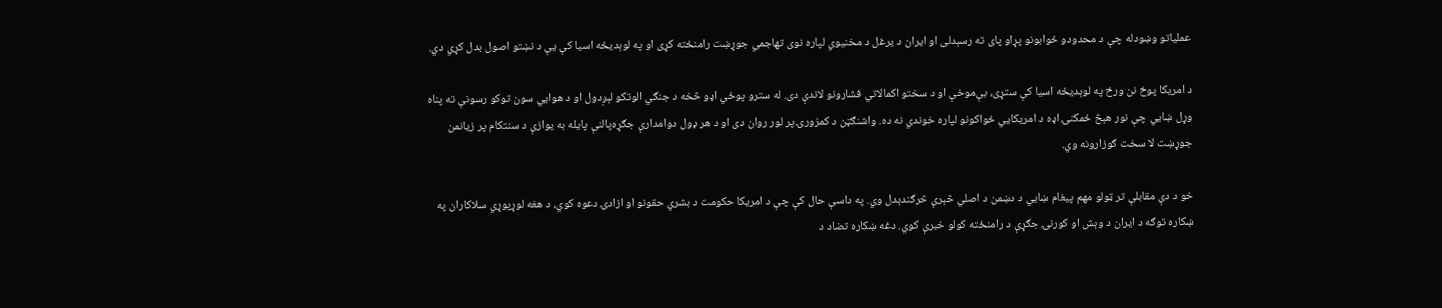عملیاتو وښودله چې د محدودو ځوابونو پړاو پای ته رسېدلی او ایران د یرغل د مخنیوي لپاره نوی تهاجمي جوړښت رامنځته کړی او په لوېدیځه اسیا کې یې د نښتو اصول بدل کړي دي.

د امریکا پوځ نن ورځ په لوېدیځه اسیا کې ستړی، بې‌موخې او د سختو اکمالاتي فشارونو لاندې دی. له سترو پوځي اډو څخه د جنګي الوتکو لېږدول او د هوايي سون توکو رسونې ته پناه وړل ښايي چې نور هېڅ ځمکنۍ اډه د امریکایي ځواکونو لپاره خوندي نه ده. واشنګټن د کمزورۍ پر لور روان دی او د هر ډول دوامدارې جګړه‌پالنې پایله به یوازې د سنتکام پر زیانمن جوړښت لا سخت ګوزارونه وي.

خو د دې مقابلې تر ټولو مهم پیغام ښايي د دښمن د اصلي څېرې څرګندېدل وي. په داسې حال کې چې د امریکا حکومت د بشري حقونو او ازادۍ دعوه کوي، د هغه لوړپوړي سلاکاران په ښکاره توګه د ایران د وېش او کورنۍ جګړې د رامنځته کولو خبرې کوي. دغه ښکاره تضاد د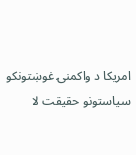امریکا د واکمنۍ غوښتونکو سیاستونو حقیقت لا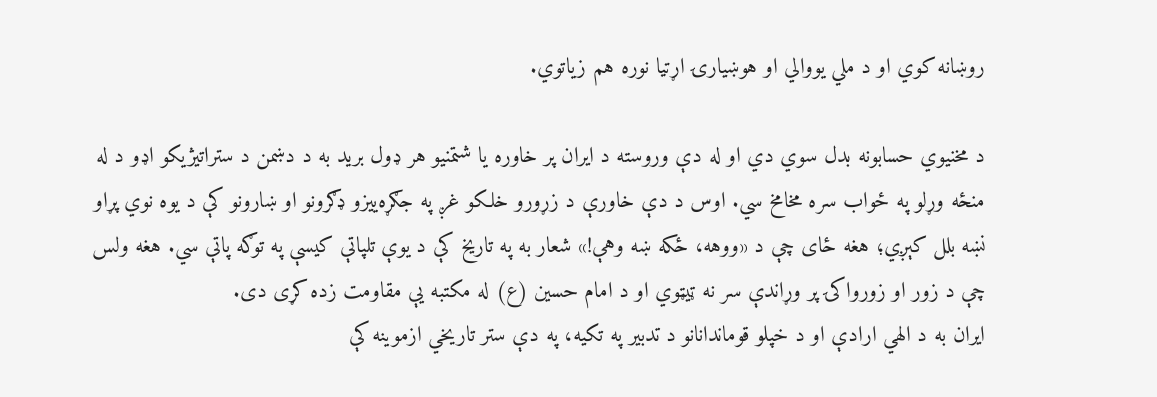روښانه کوي او د ملي یووالي او هوښیارۍ اړتیا نوره هم زیاتوي.

د مخنیوي حسابونه بدل سوي دي او له دې وروسته د ایران پر خاوره یا شتمنیو هر ډول برید به د دښمن د ستراتیژیکو اډو د له منځه وړلو په ځواب سره مخامخ سي. اوس د دې خاورې د زړورو خلکو غږ په جګړه‌ییزو ډګرونو او ښارونو کې د یوه نوي پړاو نښه بلل کېږي؛ هغه ځای چې د «ووهه، ځکه ښه وهې!» شعار به په تاریخ کې د یوې تلپاتې کیسې په توګه پاتې سي. هغه ولس چې د زور او زورواکۍ پر وړاندې سر نه ټیټوي او د امام حسین (ع) له مکتبه یې مقاومت زده کړی دی.
ایران به د الهي ارادې او د خپلو قوماندانانو د تدبیر په تکیه، په دې ستر تاریخي ازموینه کې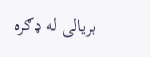بریالی له ډګره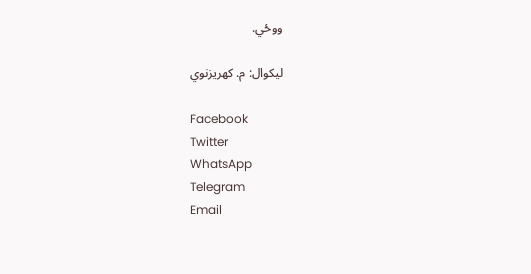ووځي.

لیکوال: م. کهریزنوي

Facebook
Twitter
WhatsApp
Telegram
Email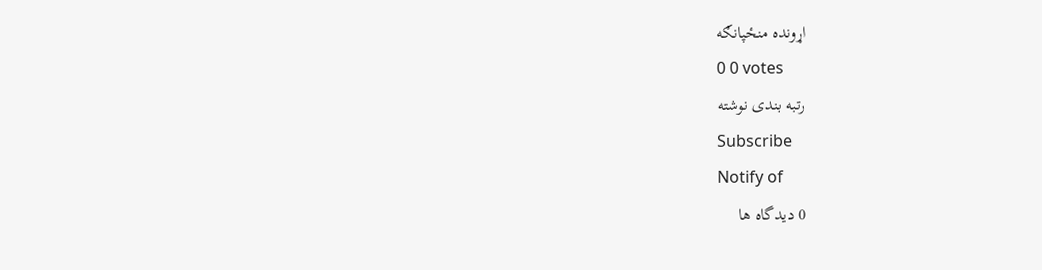اړونده منځپانګه
0 0 votes
رتبه بندی نوشته
Subscribe
Notify of
0 دیدگاه ها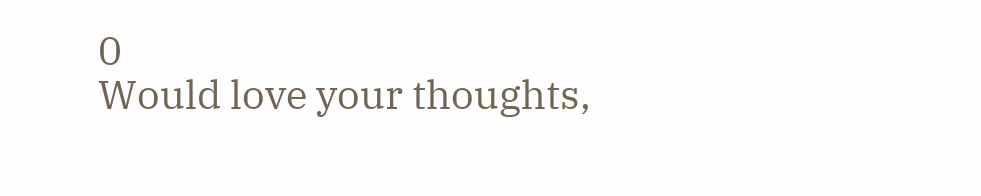0
Would love your thoughts,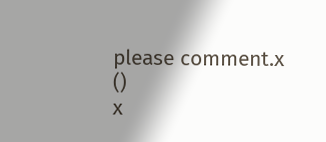please comment.x
()
x